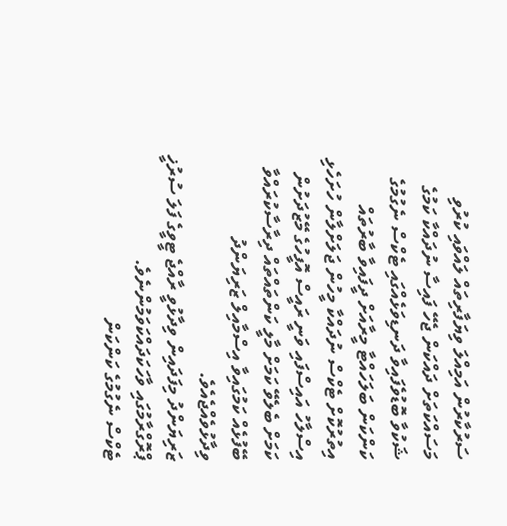ސަރުކާރުން އަމިއްލަ ވިޔަފާރިތައް ލައްވައި ކުރުވި މަސައްކަތަށް ދައްކަން ޖެހޭ ފައިސާ ނުދައްކާ ކަމުގެ ޝަކުވާ ބޮޑުވެފައިވާ ދަނޑިވަޅެއްގައި ޓެކްސް ނެގުމުގެ ކަންކަން ބަލަހައްޓާ މީރާއަށް ދީފައިވާ ބާރުތައް އިތުރުކޮށް ޓެކްސް ނުދައްކާ މީހުން ޖަލަށްލާން ހުށަހެޅި އިސްލާހު އައިސްފައި ވަނީ ރައީސް އޮފީހުގެ މޭޒުދަށުން ކަމަށް ބެލެވޭ ކަމަށް މާލީ ކަންތައްތައް ދިރާސާކުރައްވާ ބޭފުޅެއް ކަމުގައިވާ އިސްމާއިލް ޒަރިޔަންދު ވިދާޅުވެއްޖެއެވެ.
ޒަރިޔަންދު މިފަދައިން ވިދާޅުވީ ރާއްޖެ ޓީވީގެ ފަލަ ސުރުޚީ ޕްރޮގްރާމުގައި ވާހަކަދައްކަވަމުންނެވެ.
ޓެކްސް ނެގުމުގެ ކަންކަން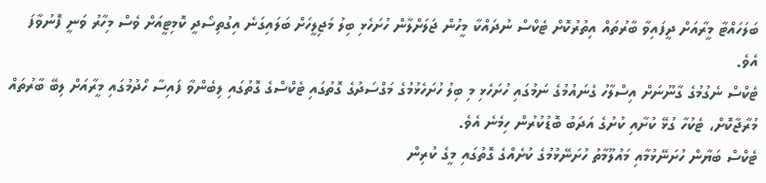ބަލަހައްޓާ މީރާއަށް ދީފައިވާ ބާރުތައް އިތުރުކޮށް ޓެކްސް ނުދައްކާ މީހުން ޖަލަށްލާން ހުށަހެޅި ބިލު މަޖިލީހަށް ބަލައިގަނެ އިގުތިސޯދީ ކޮމިޓީއަށް ވެސް މިހާރު ވަނީ ފޮނުވާފަ އެވެ.
ޓެކްސް ނެގުމުގެ ގާނޫނަށް އިސްލާހު ގެނައުމުގެ ނަމުގައި ހުށަހެޅި މި ބިލު ހުށަހެޅުމުގެ މަގްސަދުގެ ގޮތުގައި ޓެކްސްގެ ގޮތުގައި ލިބެންވާ ފައިސާ ހޯދުމުގައި މީރާއަށް ލިބޭ ބާރުތައް މުރާޖާކޮށް، ޓެކުހާ ގުޅޭ ކުށާއި ކުށުގެ އަދަބު ބޮޑުކުރުން ހިމެނެ އެވެ.
ޓެކްސް ބަޔާން ހުށަނޭޅުމާއި މައުލޫމާތު ހުށަނޭޅުމުގެ ކުށެއްގެ ގޮތުގައި މީގެ ކުރިން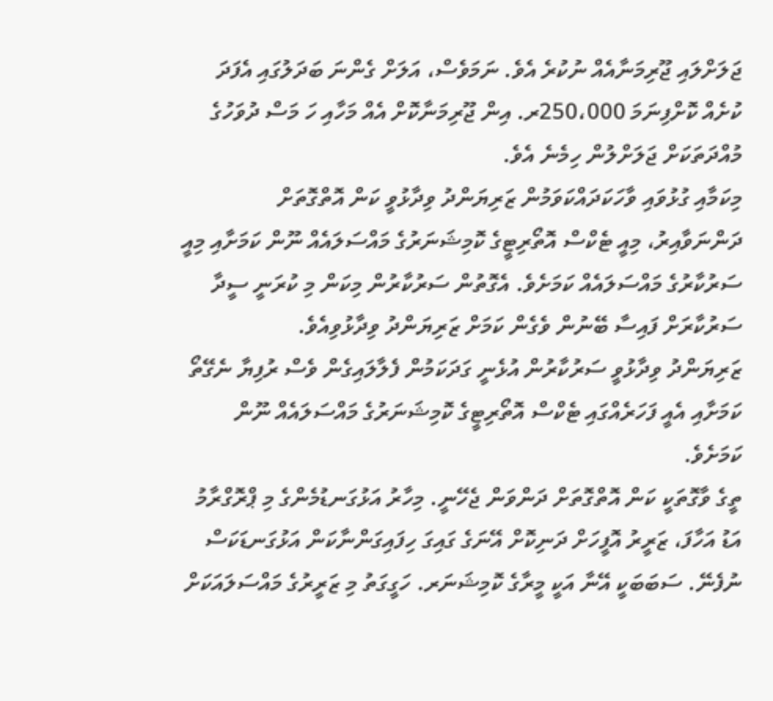ޖަލަށްލައި ޖޫރިމަނާއެއް ނުކުރެ އެވެ. ނަމަވެސް، އަލަށް ގެންނަ ބަދަލުގައި އެފަދަ ކުށެއް ކޮށްފިނަމަ 250،000ރ. އިން ޖޫރިމަނާކޮށް އެއް މަހާއި ހަ މަސް ދުވަހުގެ މުއްދަތަކަށް ޖަލަށްލުން ހިމެނެ އެވެ.
މިކަމާއި ގުޅުވައި ވާހަކަދައްކަވަމުން ޒަރިޔަންދު ވިދާޅުވީ ކަން އޮތްގޮތަށް ދަންނަވާއިރު، މިއީ ޓެކްސް އޮތޯރިޓީގެ ކޮމިޝަނަރުގެ މައްސަލައެއް ނޫން ކަމަށާއި މިއީ ސަރުކާރުގެ މައްސަލައެއް ކަމަށެވެ. އެގޮތުން ސަރުކާރުން މިކަން މި ކުރަނީ ސީދާ ސަރުކާރަށް ފައިސާ ބޭނުން ވެގެން ކަމަށް ޒަރިޔަންދު ވިދާޅުވިއެވެ.
ޒަރިޔަންދު ވިދާޅުވީ ސަރުކާރުން އުޅެނީ ގަދަކަމުން ފެލާލައިގެން ވެސް ރުފިޔާ ނެގޭތޯ ކަމަށާއި އެއީ ފަހަރެއްގައި ޓެކްސް އޮތޯރިޓީގެ ކޮމިޝަނަރުގެ މައްސަލައެއް ނޫން ކަމަށެވެ.
ތީގެ ވާގޮތަކީ ކަން އޮތްގޮތަށް ދަންވަން ޖެހޭނީ. މިހާރު އަޅުގަނޑުމެންގެ މި ޕްރޮގްރާމު އަޑު އަހާފަ، ޒަރީރު އޮފީހަށް ދަނިކޮށް އޭނަގެ ގައިގަ ހިފައިގަންނާކަން އަޅުގަނޑަކަސް ނުފެނޭ. ސަބަބަކީ އޭނާ އަކީ މީރާގެ ކޮމިޝަނަރ. ހަގީގަތު މި ޒަރީރުގެ މައްސަލައަކަށް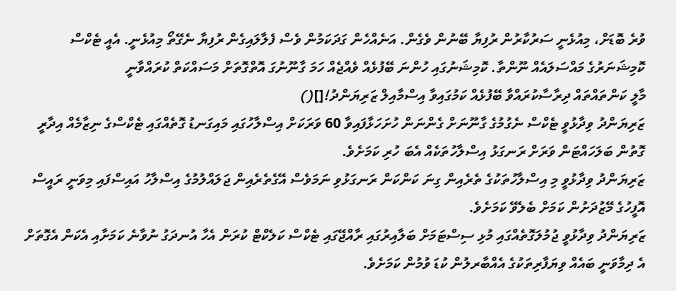ވުރެ ބޮޑަށް، މިއުޅެނީ ސަރުކާރުން ރުފިޔާ ބޭނުން ވެގެން. އަނެއްހެން ގަދަކަމުން ވެސް ފެލާލައިގެން ރުފިޔާ ނެގޭތޯ މިއުޅެނީ. އެއީ ޓެކްސް ކޮމިޝަނަރުގެ މައްސަލައެއް ނޫންތާ. ކޮމިޝަނުގައި ހުންނަ ބޭފުޅެއް ވެއްޖެއް ހަމަ ގާނޫނުގަ އޮތްގޮތަށް މަސައްކަތް ކުރައްވާނީ
މާލީ ކަންތައްތައް ދިރާސާކުރައްވާ ބޭފުޅެއް ކަމުގައިވާ އިސްމާއިލް ޒަރިޔަންދު![]()
ޒަރިޔަންދު ވިދާޅުވީ ޓެކްސް ނެގުމުގެ ގާނޫނަށް ގެންނަން ހުށަހަޅާފައިވާ 60 ވަރަކަށް އިސްލާހުގައި މައިގަނޑު ގޮތެއްގައި ޓެކްސްގެ ނިޒާމެއް އިދާރީ ގޮތުން ބަލަހައްޓަން ވަރަށް ރަނގަޅު އިސްލާހުތަކެއް އެބަ ހުރި ކަމަށެވެ.
ޒަރިޔަންދު ވިދާޅުވީ މި އިސްލާހުތަކުގެ ތެރެއިން ގިނަ ކަންކަން ރަނގަޅުވި ނަމަވެސް އޭގެތެރެއިން ޖަލައްލުމުގެ އިސްލާހު އައިސްފައި މިވަނީ ރައީސް އޮފީހުގެ މޭޒުދަށުން ކަމަށް ބެލެވޭ ކަމަށެވެ.
ޒަރިޔަންދު ވިދާޅުވީ ޖުމުލަގޮތެއްގައި މުޅި ސިސްޓަމަށް ބަލާއިރުގައި ރާއްޖޭގައި ޓެކްސް ކަލެކްޓް ކުރަން އެހާ އުނދަގު ނުވާނެ ކަމަށާއި އެކަން އެގޮތަށް އެ ދިމާވަނީ ބައެއް ވިޔަފާރިތަކުގެ އެއްބާރލުން ކުޑަ ވުމުން ކަމަށެވެ.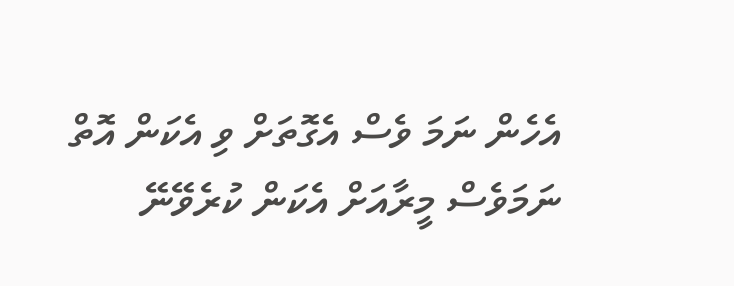އެހެން ނަމަ ވެސް އެގޮތަށް ވި އެކަން އޮތް ނަމަވެސް މީރާއަށް އެކަން ކުރެވޭނޭ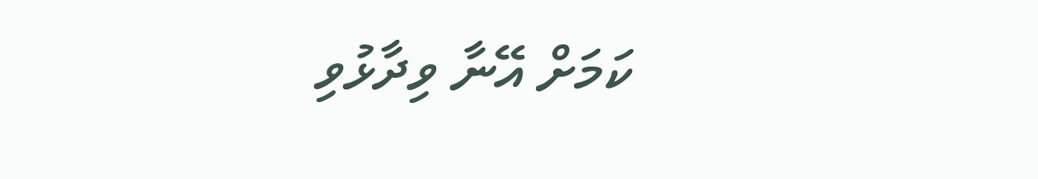ކަމަށް އޭނާ ވިދާޅުވި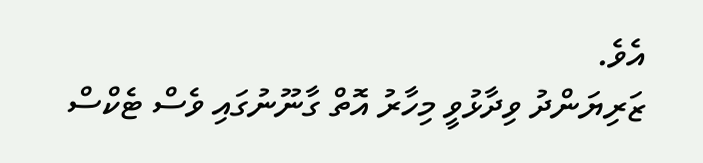އެވެ.
ޒަރިޔަންދު ވިދާޅުވީ މިހާރު އޮތް ގާނޫނުގައި ވެސް ޓެކްސް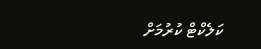ކަލެކްޓް ކުރުމަށް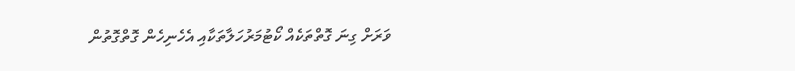ވަރަށް ގިނަ ގޮތްތަކެއް ކޯޓުމަރުހަލާތަކާއި އެހެނިހެން ގޮތްގޮތުން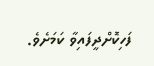ފަހިކޮށްދީފައިވާ ކަމަށެވެ.